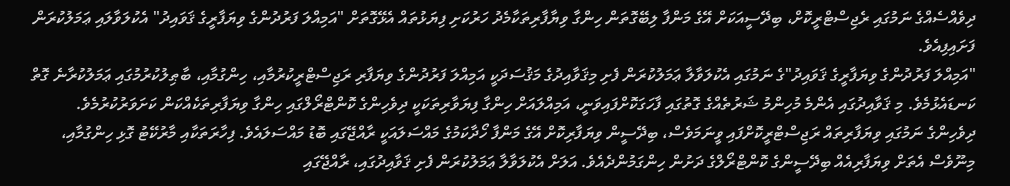ދިވެއްސެއްގެ ނަމުގައި ރެޖިސްޓްރީކޮށް، ބިދޭސީއަކަށް އޭގެ މަންފާ ލިބޭގޮތަން ހިންގާ ވިޔާފާރިތަކާމެދު ހަރުކަށި ފިޔަޅުތައް އެޅޭގޮތަށް "އަމިއްލަ ފަރުދުންގެ ވިޔަފާރީގެ ޤަވައިދު" އެކުލަވާލައި ޢަމަލުކުރަން ފަށައިފިއެވެ.
"އަމިއްލަ ފަރުދުންގެ ވިޔަފާރީގެ ޤަވައިދު"ގެ ނަމުގައި އެކުލަވާލާ ޢަމަލުކުރަން ފެށި މިޤަވާއިދުގެ މަޤުސަދަކީ އަމިއްލަ ފަރުދުންގެ ވިޔަފާރި ރަޖިސްޓްރީކުރުމާއި، ހިންގުމާއި، ބާޠިލުކުރުމުގައި ޢަމަލުކުރާނެ ގޮތް ކަނޑައެޅުމެވެ. މި ޤަވާއިދުގައި އެންމެ މުހިންމު ޝަރުތެއްގެ ގޮތުގައި ފާހަގަކޮށްފައިވަނީ، އަމިއްލައަށް ހިންގާ ފިޔަވާރިތަކަކީ ދިވެހިންގެ ކޮންޓްރޯލްގައި ހިންގާ ވިޔަފާރިތަކެއްކަން ކަށަވަރުކުރުމެވެ.
ދިވެހިންގެ ނަމުގައި ވިޔަފާރިތައް ރަޖިސްޓްރީކޮށްފައި ވީނަމަވެސް، ބިދޭސީން ވިޔަފާރިކޮށް އޭގެ މަންފާ ހޯދާކަމުގެ މައްސަލައަކީ ރާއްޖޭގައި ބޮޑު މައްސަލައެވެ. ފިހާރަތަކާއި މާރުކޭޓު ގޮޅި ހިންގުމާއި، މިނޫވެސް އެތަށް ވިޔަފާރިއެއް ބިދޭސީންގެ ކޮންޓްރޯލްގެ ދަށުން ހިންގަމުންދެއެވެ. އަލަށް އެކުލަވާލާ ޢަމަލުކުރަން ފެށި ޤަވާއިދުގައި، ރާއްޖޭގައި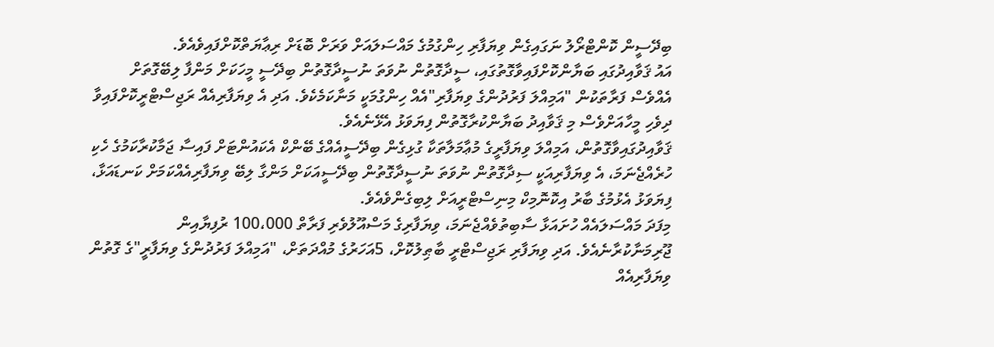ބިދޭސީން ކޮންޓްރޯލު ނަގައިގެން ވިޔަފާރި ހިންގުމުގެ މައްސަލައަށް ވަރަށް ބޮޑަށް ރިޢާޔަތްކޮށްފައިވެއެވެ.
އައު ޤަވާއިދުގައި ބަޔާންކޮށްފައިވާގޮތުގައި، ސީދާގޮތުން ނުވަތަ ނުސީދާގޮތުން ބިދޭސީ މީހަކަށް މަންފާ ލިބޭގޮތަށް އެއްވެސް ފަރާތަކުން "އަމިއްލަ ފަރުދުންގެ ވިޔަފާރި"އެއް ހިންގުމަކީ މަނާކަމެކެވެ. އަދި އެ ވިޔަފާރިއެއް ރަޖިސްޓްރީކޮށްފައިވާ ދިވެހި މީހާއަށްވެސް މި ޤަވާއިދު ބަޔާންކުރާގޮތުން ފިޔަވަޅު އެޅޭނެއެވެ.
ޤަވާއިދުގައިވާގޮތުން، އަމިއްލަ ވިޔަފާރީގެ މުޢާމަލާތަކާ ގުޅިގެން ބިދޭސީއެއްގެ ބޭންކް އެކައުންޓަށް ފައިސާ ޖަމާކުރާކަމުގެ ހެކި ހުރެއްޖެނަމަ، އެ ވިޔަފާރިއަކީ ސިދާގޮތުން ނުވަތަ ނުސީދާގޮތުން ބިދޭސީއަކަށް މަންގާ ލިބޭ ވިޔަފާރިއެއްކަމަށް ކަނޑައަޅާ، ފިޔަވަޅު އެޅުމުގެ ބާރު އިކޮނޮމިކް މިނިސްޓްރީއަށް ލިބިގެންވެއެވެ.
މިފަދަ މައްސަލައެއް ހުށައަޅާ ސާބިތުވެއްޖެނަމަ، ވިޔަފާރިގެ މަސްއޫލުވެރި ފަރާތް 100،000 ރުފިޔާއިން ޖޫރިމަނާކުރާނެއެވެ. އަދި ވިޔަފާރި ރަޖިސްޓްރީ ބާޠިލުކޮށް، 5އަހަރުގެ މުއްދަތަށް، "އަމިއްލަ ފަރުދުންގެ ވިޔަފާރީ"ގެ ގޮތުން ވިޔަފާރިއެއް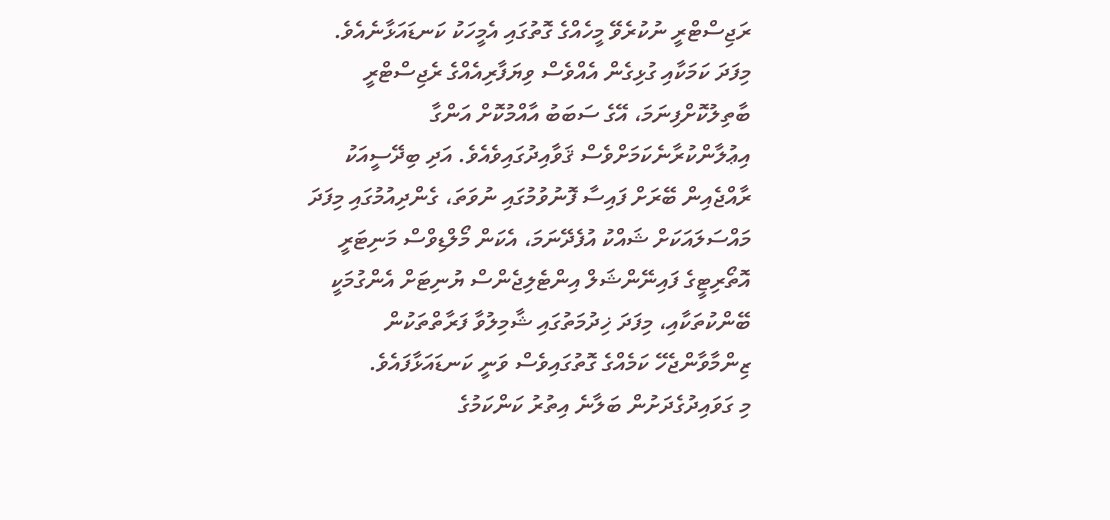ރަޖިސްޓްރީ ނުކުރެވޭ މީހެއްގެ ގޮތުގައި އެމީހަކު ކަނޑައަޅާނެއެވެ.
މިފަދަ ކަމަކާއި ގުޅިގެން އެއްވެސް ވިޔަފާރިއެއްގެ ރެޖިސްޓްރީ ބާތިލުކޮށްފިނަމަ، އޭގެ ސަބަބު އާއްމުކޮށް އަންގާ އިޢުލާންކުރާނެކަމަށްވެސް ޤަވާއިދުގައިވެއެވެ. އަދި ބިދޭސީއަކު ރާއްޖެއިން ބޭރަށް ފައިސާ ފޮނުވުމުގައި ނުވަތަ، ގެންދިއުމުގައި މިފަދަ މައްސަލައަކަށް ޝައްކު އުފެދޭނަމަ، އެކަން މޯލްޑިވްސް މަނިޓަރީ އޮތޯރިޓީގެ ފައިނޭންޝަލް އިންޓެލިޖެންސް ޔުނިޓަށް އެންގުމަކީ ބޭންކުތަކާއި، މިފަދަ ޚިދުމަތުގައި ޝާމިލުވާ ފަރާތްތަކުން ޒިންމާވާންޖެހޭ ކަމެއްގެ ގޮތުގައިވެސް ވަނީ ކަނޑައަޅާފައެވެ.
މި ގަވައިދުގެދަށުން ބަލާނެ އިތުރު ކަންކަމުގެ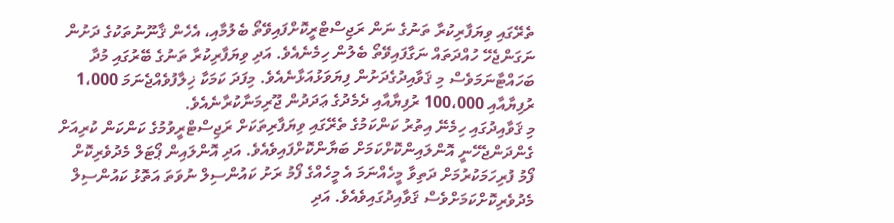ތެރޭގައި ވިޔަފާރިކުރާ ތަނުގެ ނަން ރަޖިސްޓްރީކޮށްފައިވޭތޯ ބެލުމާއި، އެހެން ޤާނޫނުތަކުގެ ދަށުން ނަގަންޖެހޭ ހުއްދަތައް ނަގާފައިވޭތޯ ބެލުން ހިމެނެއެވެ. އަދި ވިޔަފާރިކުރާ ތަނުގެ ބޭރުގައި މުދާ ބަހައްޓާނަމަވެސް މި ޤަވާއިދުގެދަށުން ފިޔަވަޅުއަޅާނެއެވެ. މިފަދަ ކަމަކާ ޚިލާފުވެއްޖެނަމަ 1،000 ރުފިޔާއާއި 100،000 ރުފިޔާއާއި ދެމެދުގެ ޢަދަދުން ޖޫރިމަނާކުރާނެއެވެ.
މި ޤަވާއިދުގައި ހިމެނޭ އިތުރު ކަންކަމުގެ ތެރޭގައި ވިޔަފާރިތަކަށް ރަޖިސްޓްރީވުމުގެ ކަންކަން ކުރިއަށް ގެންދަންޖެހޭނީ އޮންލައިންކޮށްކަމަށް ބަޔާންކޮށްފައިވެއެވެ. އަދި އޮންލައިން ޕޯޓަލް މެދުވެރިކޮށް ފޯމު ފުރިހަމަކުރުމަށް ދަތިވާ މީހެއްނަމަ އެ މީހެއްގެ ފޯމު ރަށު ކައުންސިލް ނުވަތަ އަތޮޅު ކައުންސިލް މެދުވެރިކޮށްކަމަށްވެސް ޤަވާއިދުގައިވެއެވެ. އަދި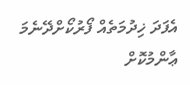އެފަދަ ޚިދުމަތެއް ފޯރުކޯށްދޭނެމަ ޢާންމުކޮށް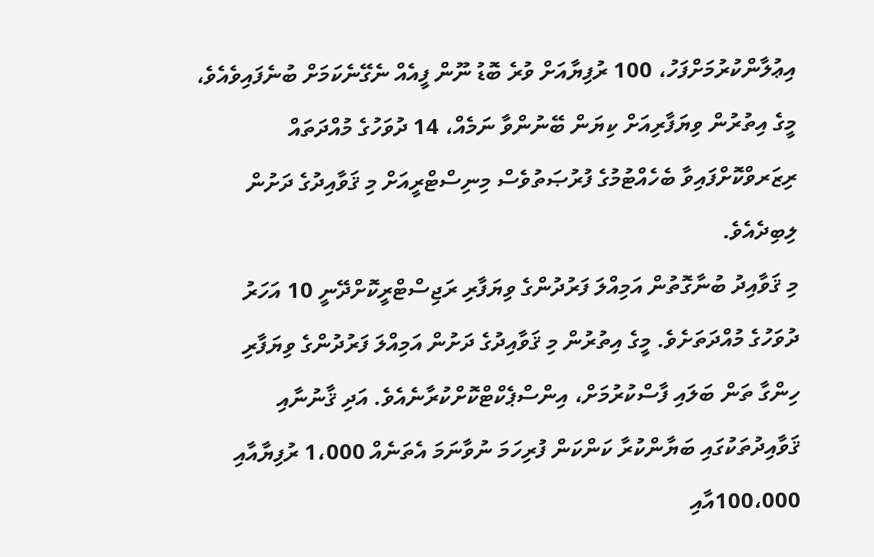އިޢުލާންކުރުމަށްފަހު، 100 ރުފިޔާއަށް ވުރެ ބޮޑު ނޫން ފީއެއް ނެގޭނެކަމަށް ބުނެފައިވެއެވެ، މީގެ އިތުރުން ވިޔަފާރިއަށް ކިޔަން ބޭނުންވާ ނަމެއް، 14 ދުވަހުގެ މުއްދަތައް ރިޒަރވްކޮށްފައިވާ ބެހެއްޓުމުގެ ފުރުޞަތުވެސް މިނިސްޓްރީއަށް މި ޤަވާއިދުގެ ދަށުން ލިބިދެއެވެ.
މި ޤަވާއިދު ބުނާގޮތުން އަމިއްލަ ފަރުދުންގެ ވިޔަފާރި ރަޖިސްޓްރީކޮށްދޭނީ 10 އަހަރު ދުވަހުގެ މުއްދަތަށެވެ. މީގެ އިތުރުން މި ޤަވާއިދުގެ ދަށުން އަމިއްލަ ފަރުދުންގެ ވިޔަފާރި ހިންގާ ތަން ބަލައި ފާސްކުރުމަށް، އިންސްޕެކްޓްކޮށްކުރާނެއެވެ. އަދި ޤާނުނާއި ޤަވާއިދުތަކުގައި ބަޔާންކުރާ ކަންކަން ފުރިހަމަ ނުވާނަމަ އެތަނެއް 1،000 ރުފިޔާއާއި 100،000އާއި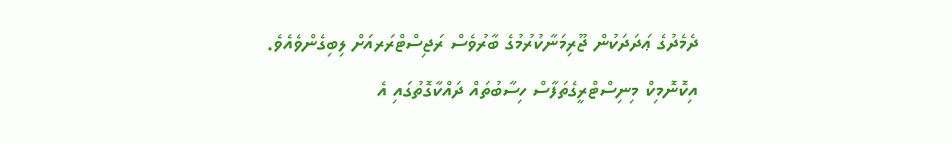ދެމެދުގެ ޢަދަދަކުން ޖޫރިމަނާކުރުމުގެ ބާރުވެސް ރަޖިސްޓްރަރއަށް ލިބިގެންވެއެވެ.
އިކޮނޮމިކް މިނިސްޓްރީގެތަފާސް ހިސާބުތައް ދައްކާގޮތުގައި އެ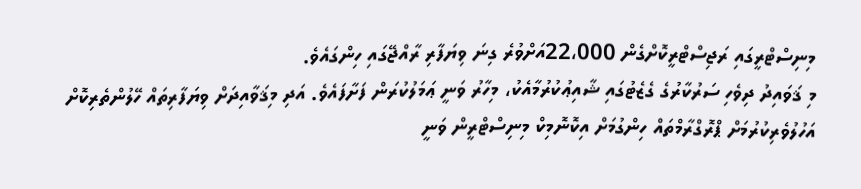މިނިސްޓްރީގައި ރަޖިސްޓްރީކޮށްގެން 22،000އަށްވުރެ ގިނަ ވިޔަފާރި ރާއްޖޭގައި ހިންގައެވެ.
މި ޤަވައިދު ދިވެހި ސަރުކާރުގެ ގެޒެޓުގައި ޝާއިޢުކުރުމާއެކު، މިހާރު ވަނީ ޢަމަލުކުރަން ފަށާފައެވެ. އަދި މިޤަވާއިދަށް ވިޔަފާރިތައް ހޭލުންތެރިކޮށް އަހުލުވެރިކުރުމަށް ޕްރޮގްރާމްތައް ހިންގުމަށް އިކޮނޮމިކް މިނިސްޓްރީން ވަނީ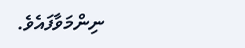ނިންމަވާފައެވެ.